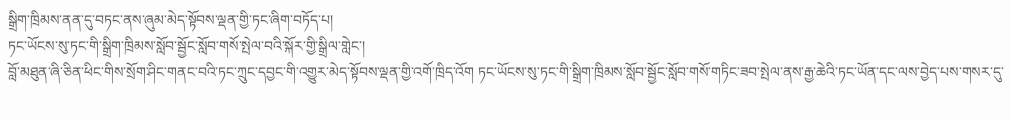སྒྲིག་ཁྲིམས་ནན་དུ་བཏང་ནས་ཞུམ་མེད་སྟོབས་ལྡན་གྱི་ཏང་ཞིག་བཏོད་པ།
ཏང་ཡོངས་སུ་ཏང་གི་སྒྲིག་ཁྲིམས་སློབ་སྦྱོང་སློབ་གསོ་སྤེལ་བའི་སྐོར་གྱི་སྒྲིལ་གླེང་།
བློ་མཐུན་ཞི་ཅིན་ཕིང་གིས་སྲོག་ཤིང་གནང་བའི་ཏང་ཀྲུང་དབྱང་གི་འགྱུར་མེད་སྟོབས་ལྡན་གྱི་འགོ་ཁྲིད་འོག ཏང་ཡོངས་སུ་ཏང་གི་སྒྲིག་ཁྲིམས་སློབ་སྦྱོང་སློབ་གསོ་གཏིང་ཟབ་སྤེལ་ནས་རྒྱ་ཆེའི་ཏང་ཡོན་དང་ལས་བྱེད་པས་གསར་དུ་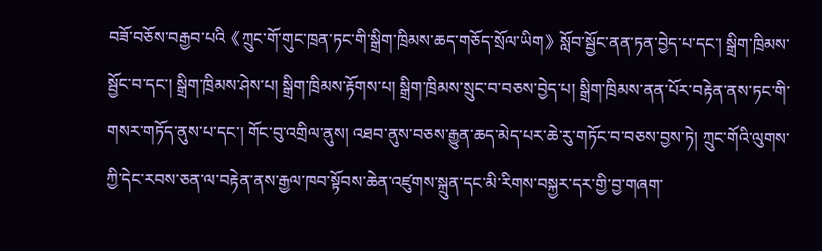བཟོ་བཅོས་བརྒྱབ་པའི《ཀྲུང་གོ་གུང་ཁྲན་ཏང་གི་སྒྲིག་ཁྲིམས་ཆད་གཅོད་སྲོལ་ཡིག》སློབ་སྦྱོང་ནན་ཏན་བྱེད་པ་དང་། སྒྲིག་ཁྲིམས་སྦྱོང་བ་དང་། སྒྲིག་ཁྲིམས་ཤེས་པ། སྒྲིག་ཁྲིམས་རྟོགས་པ། སྒྲིག་ཁྲིམས་སྲུང་བ་བཅས་བྱེད་པ། སྒྲིག་ཁྲིམས་ནན་པོར་བརྟེན་ནས་ཏང་གི་གསར་གཏོད་ནུས་པ་དང་། གོང་བུ་འགྲིལ་ནུས། འཐབ་ནུས་བཅས་རྒྱུན་ཆད་མེད་པར་ཆེ་རུ་གཏོང་བ་བཅས་བྱས་ཏེ། ཀྲུང་གོའི་ལུགས་ཀྱི་དེང་རབས་ཅན་ལ་བརྟེན་ནས་རྒྱལ་ཁབ་སྟོབས་ཆེན་འཛུགས་སྐྲུན་དང་མི་རིགས་བསྐྱར་དར་གྱི་བྱ་གཞག་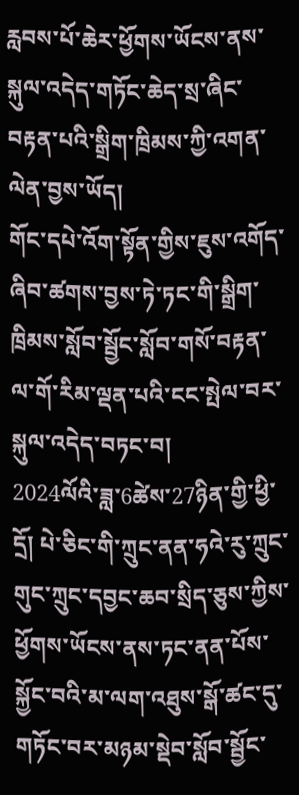རླབས་པོ་ཆེར་ཕྱོགས་ཡོངས་ནས་སྐུལ་འདེད་གཏོང་ཆེད་སྲ་ཞིང་བརྟན་པའི་སྒྲིག་ཁྲིམས་ཀྱི་འགན་ལེན་བྱས་ཡོད།
གོང་དཔེ་འོག་སྟོན་གྱིས་ཇུས་འགོད་ཞིབ་ཚགས་བྱས་ཏེ་ཏང་གི་སྒྲིག་ཁྲིམས་སློབ་སྦྱོང་སློབ་གསོ་བརྟན་ལ་གོ་རིམ་ལྡན་པའི་ངང་སྤེལ་བར་སྐུལ་འདེད་བཏང་བ།
2024ལོའི་ཟླ་6ཚེས་27ཉིན་གྱི་ཕྱི་དྲོ། པེ་ཅིང་གི་ཀྲུང་ནན་ཧའེ་རུ་ཀྲུང་གུང་ཀྲུང་དབྱང་ཆབ་སྲིད་ཅུས་ཀྱིས་ཕྱོགས་ཡོངས་ནས་ཏང་ནན་པོས་སྐྱོང་བའི་མ་ལག་འཐུས་སྒོ་ཚང་དུ་གཏོང་བར་མཉམ་སྡེབ་སློབ་སྦྱོང་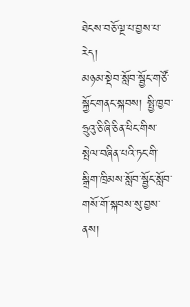ཐེངས་བཅོ་ལྔ་པ་བྱས་པ་རེད།
མཉམ་སྡེབ་སློབ་སྦྱོང་གཙོ་སྐྱོང་གནང་སྐབས། སྤྱི་ཁྱབ་ཧྲུའུ་ཅི་ཞི་ཅིན་ཕིང་གིས་སྤེལ་བཞིན་པའི་ཏང་གི་སྒྲིག་ཁྲིམས་སློབ་སྦྱོང་སློབ་གསོ་གོ་སྐབས་སུ་བྱས་ནས།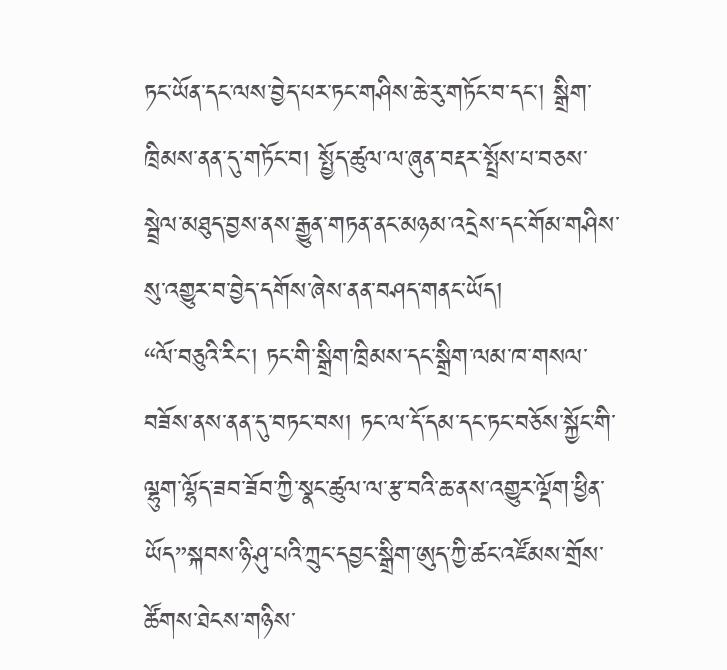ཏང་ཡོན་དང་ལས་བྱེད་པར་ཏང་གཤིས་ཆེ་རུ་གཏོང་བ་དང་། སྒྲིག་ཁྲིམས་ནན་དུ་གཏོང་བ། སྤྱོད་ཚུལ་ལ་ཞུན་བརྡར་སྤྲོས་པ་བཅས་སྦྲེལ་མཐུད་བྱས་ནས་རྒྱུན་གཏན་ནང་མཉམ་འདྲེས་དང་གོམ་གཤིས་སུ་འགྱུར་བ་བྱེད་དགོས་ཞེས་ནན་བཤད་གནང་ཡོད།
“ལོ་བཅུའི་རིང་། ཏང་གི་སྒྲིག་ཁྲིམས་དང་སྒྲིག་ལམ་ཁ་གསལ་བཟོས་ནས་ནན་དུ་བཏང་བས། ཏང་ལ་དོ་དམ་དང་ཏང་བཅོས་སྐྱོང་གི་ལྷུག་ལྷོད་ཟབ་ཟོབ་ཀྱི་སྣང་ཚུལ་ལ་རྩ་བའི་ཆ་ནས་འགྱུར་ལྡོག་ཕྱིན་ཡོད”སྐབས་ཉི་ཤུ་པའི་ཀྲུང་དབྱང་སྒྲིག་ཨུད་ཀྱི་ཚང་འཛོམས་གྲོས་ཚོགས་ཐེངས་གཉིས་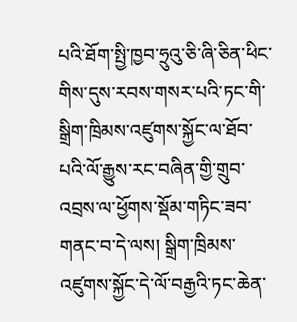པའི་ཐོག་སྤྱི་ཁྱབ་ཧྲུའུ་ཅི་ཞི་ཅིན་ཕིང་གིས་དུས་རབས་གསར་པའི་ཏང་གི་སྒྲིག་ཁྲིམས་འཛུགས་སྐྱོང་ལ་ཐོབ་པའི་ལོ་རྒྱུས་རང་བཞིན་གྱི་གྲུབ་འབྲས་ལ་ཕྱོགས་སྡོམ་གཏིང་ཟབ་གནང་བ་དེ་ལས། སྒྲིག་ཁྲིམས་འཛུགས་སྐྱོང་དེ་ལོ་བརྒྱའི་ཏང་ཆེན་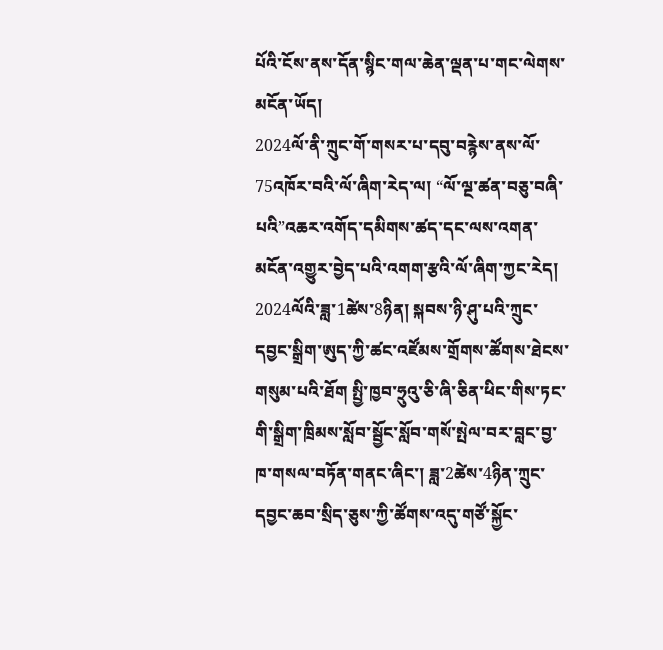པོའི་ངོས་ནས་དོན་སྙིང་གལ་ཆེན་ལྡན་པ་གང་ལེགས་མངོན་ཡོད།
2024ལོ་ནི་ཀྲུང་གོ་གསར་པ་དབུ་བརྙེས་ནས་ལོ་75འཁོར་བའི་ལོ་ཞིག་རེད་ལ། “ལོ་ལྔ་ཚན་བཅུ་བཞི་པའི”འཆར་འགོད་དམིགས་ཚད་དང་ལས་འགན་མངོན་འགྱུར་བྱེད་པའི་འགག་རྩའི་ལོ་ཞིག་ཀྱང་རེད།
2024ལོའི་ཟླ་1ཚེས་8ཉིན། སྐབས་ཉི་ཤུ་པའི་ཀྲུང་དབྱང་སྒྲིག་ཨུད་ཀྱི་ཚང་འཛོམས་གྲོགས་ཚོགས་ཐེངས་གསུམ་པའི་ཐོག སྤྱི་ཁྱབ་ཧྲུའུ་ཅི་ཞི་ཅིན་ཕིང་གིས་ཏང་གི་སྒྲིག་ཁྲིམས་སློབ་སྦྱོང་སློབ་གསོ་སྤེལ་བར་བླང་བྱ་ཁ་གསལ་བཏོན་གནང་ཞིང་། ཟླ་2ཚེས་4ཉིན་ཀྲུང་དབྱང་ཆབ་སྲིད་ཅུས་ཀྱི་ཚོགས་འདུ་གཙོ་སྐྱོང་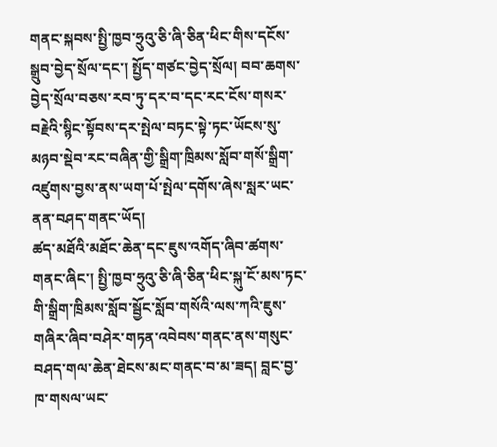གནང་སྐབས་སྤྱི་ཁྱབ་ཧྲུའུ་ཅི་ཞི་ཅིན་ཕིང་གིས་དངོས་སྒྲུབ་བྱེད་སྲོལ་དང་། སྤྱོད་གཙང་བྱེད་སྲོལ། བབ་ཆགས་བྱེད་སྲོལ་བཅས་རབ་ཏུ་དར་བ་དང་རང་ངོས་གསར་བརྗེའི་སྙིང་སྟོབས་དར་སྤེལ་བཏང་སྟེ་ཏང་ཡོངས་སུ་མཉབ་སྡེབ་རང་བཞིན་གྱི་སྒྲིག་ཁྲིམས་སློབ་གསོ་སྒྲིག་འཛུགས་བྱས་ནས་ཡག་པོ་སྤེལ་དགོས་ཞེས་སླར་ཡང་ནན་བཤད་གནང་ཡོད།
ཚད་མཐོའི་མཐོང་ཆེན་དང་ཇུས་འགོད་ཞིབ་ཚགས་གནང་ཞིང་། སྤྱི་ཁྱབ་ཧྲུའུ་ཅི་ཞི་ཅིན་ཕིང་སྐུ་ངོ་མས་ཏང་གི་སྒྲིག་ཁྲིམས་སློབ་སྦྱོང་སློབ་གསོའི་ལས་ཀའི་ཇུས་གཞིར་ཞིབ་བཤེར་གཏན་འབེབས་གནང་ནས་གསུང་བཤད་གལ་ཆེན་ཐེངས་མང་གནང་བ་མ་ཟད། བླང་བྱ་ཁ་གསལ་ཡང་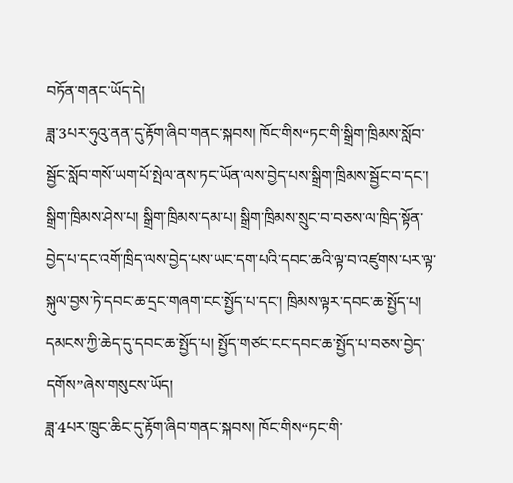བཏོན་གནང་ཡོད་དེ།
ཟླ་3པར་ཧུའུ་ནན་དུ་རྟོག་ཞིབ་གནང་སྐབས། ཁོང་གིས“ཏང་གི་སྒྲིག་ཁྲིམས་སློབ་སྦྱོང་སློབ་གསོ་ཡག་པོ་སྤེལ་ནས་ཏང་ཡོན་ལས་བྱེད་པས་སྒྲིག་ཁྲིམས་སྦྱོང་བ་དང་། སྒྲིག་ཁྲིམས་ཤེས་པ། སྒྲིག་ཁྲིམས་དམ་པ། སྒྲིག་ཁྲིམས་སྲུང་བ་བཅས་ལ་ཁྲིད་སྟོན་བྱེད་པ་དང་འགོ་ཁྲིད་ལས་བྱེད་པས་ཡང་དག་པའི་དབང་ཆའི་ལྟ་བ་འཛུགས་པར་ལྟ་སྐུལ་བྱས་ཏེ་དབང་ཆ་དྲང་གཞག་ངང་སྤྱོད་པ་དང་། ཁྲིམས་ལྟར་དབང་ཆ་སྤྱོད་པ། དམངས་ཀྱི་ཆེད་དུ་དབང་ཆ་སྤྱོད་པ། སྤྱོད་གཙང་ངང་དབང་ཆ་སྤྱོད་པ་བཅས་བྱེད་དགོས”ཞེས་གསུངས་ཡོད།
ཟླ་4པར་ཁྲུང་ཆིང་དུ་རྟོག་ཞིབ་གནང་སྐབས། ཁོང་གིས“ཏང་གི་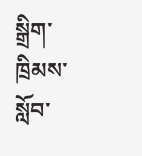སྒྲིག་ཁྲིམས་སློབ་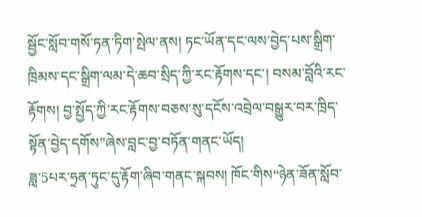སྦྱོང་སློབ་གསོ་ཏན་ཏིག་སྤེལ་ནས། ཏང་ཡོན་དང་ལས་བྱེད་པས་སྒྲིག་ཁྲིམས་དང་སྒྲིག་ལམ་དེ་ཆབ་སྲིད་ཀྱི་རང་རྟོགས་དང་། བསམ་བློའི་རང་རྟོགས། བྱ་སྤྱོད་ཀྱི་རང་རྟོགས་བཅས་སུ་དངོས་འབྲེལ་བསྒྱུར་བར་ཁྲིད་སྟོན་བྱེད་དགོས”ཞེས་བླང་བྱ་བཏོན་གནང་ཡོད།
ཟླ་5པར་ཧྲན་ཏུང་དུ་རྟོག་ཞིབ་གནང་སྐབས། ཁོང་གིས“ཉེན་ཟོན་སློབ་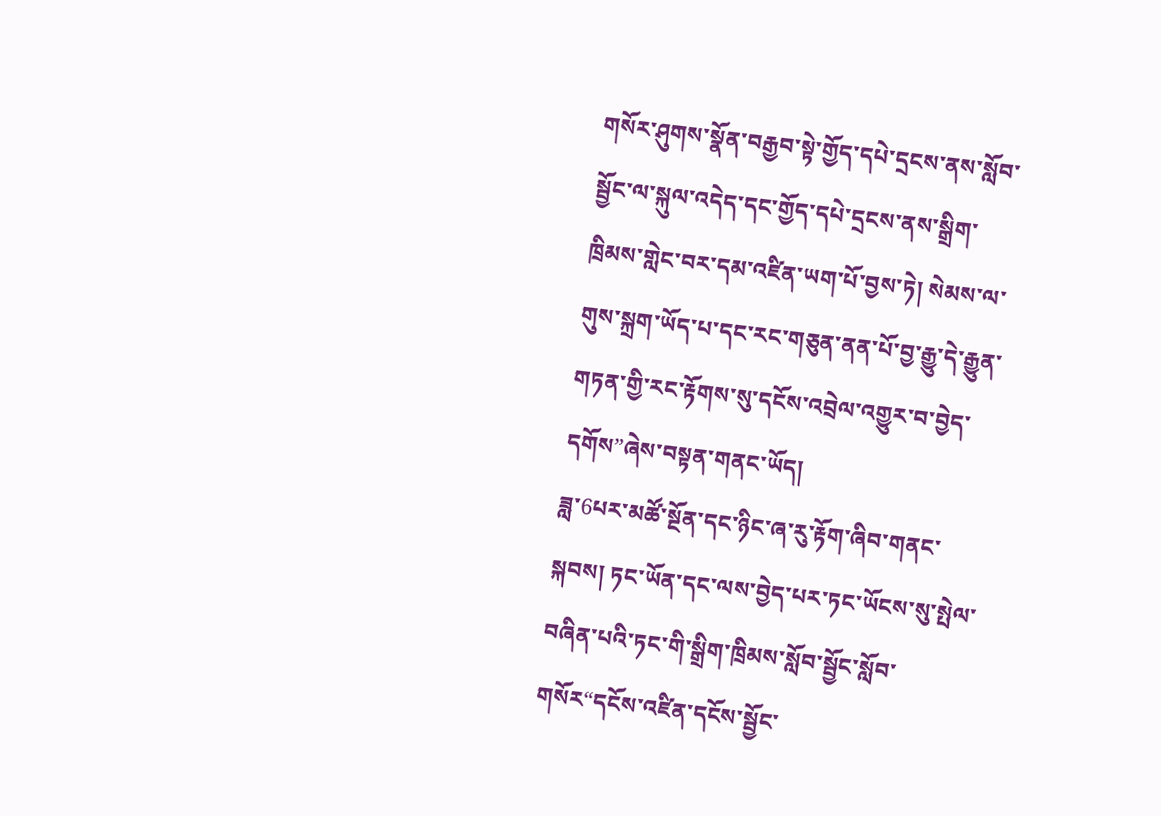གསོར་ཤུགས་སྣོན་བརྒྱབ་སྟེ་གྱོད་དཔེ་དྲངས་ནས་སློབ་སྦྱོང་ལ་སྐུལ་འདེད་དང་གྱོད་དཔེ་དྲངས་ནས་སྒྲིག་ཁྲིམས་གླེང་བར་དམ་འཛིན་ཡག་པོ་བྱས་ཏེ། སེམས་ལ་གུས་སྐྲག་ཡོད་པ་དང་རང་གཅུན་ནན་པོ་བྱ་རྒྱུ་དེ་རྒྱུན་གཏན་གྱི་རང་རྟོགས་སུ་དངོས་འབྲེལ་འགྱུར་བ་བྱེད་དགོས”ཞེས་བསྟན་གནང་ཡོད།
ཟླ་6པར་མཚོ་སྔོན་དང་ཉིང་ཞ་རུ་རྟོག་ཞིབ་གནང་སྐབས། ཏང་ཡོན་དང་ལས་བྱེད་པར་ཏང་ཡོངས་སུ་སྤེལ་བཞིན་པའི་ཏང་གི་སྒྲིག་ཁྲིམས་སློབ་སྦྱོང་སློབ་གསོར“དངོས་འཛིན་དངོས་སྦྱོང་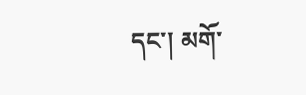དང་། མགོ་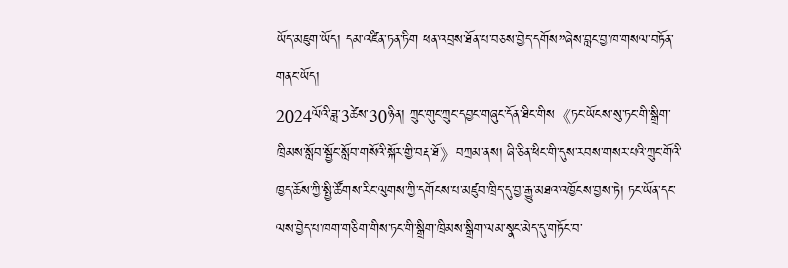ཡོད་མཇུག་ཡོད། དམ་འཛིན་ཏན་ཏིག ཕན་འབྲས་ཐོན་པ་བཅས་བྱེད་དགོས”ཞེས་བླང་བྱ་ཁ་གསལ་བཏོན་གནང་ཡོད།
2024ལོའི་ཟླ་3ཚེས་30ཉིན། ཀྲུང་གུང་ཀྲུང་དབྱང་གཞུང་དོན་ཐིང་གིས《ཏང་ཡོངས་སུ་ཏང་གི་སྒྲིག་ཁྲིམས་སློབ་སྦྱོང་སློབ་གསོའི་སྐོར་གྱི་བརྡ་ཐོ》བཀྲམ་ནས། ཞི་ཅིན་ཕིང་གི་དུས་རབས་གསར་པའི་ཀྲུང་གོའི་ཁྱད་ཆོས་ཀྱི་སྤྱི་ཚོགས་རིང་ལུགས་ཀྱི་དགོངས་པ་མཛུབ་ཁྲིད་དུ་བྱ་རྒྱུ་མཐའ་འཁྱོངས་བྱས་ཏེ། ཏང་ཡོན་དང་ལས་བྱེད་པ་ཁག་གཅིག་གིས་ཏང་གི་སྒྲིག་ཁྲིམས་སྒྲིག་ལམ་སྣང་མེད་དུ་གཏོང་བ་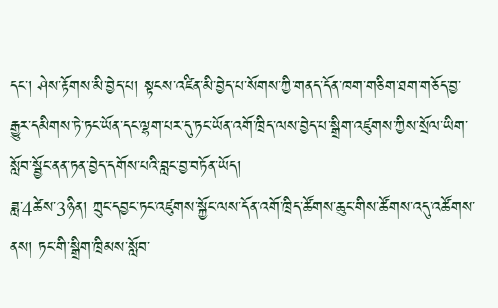དང་། ཤེས་རྟོགས་མི་བྱེད་པ། སྟངས་འཛིན་མི་བྱེད་པ་སོགས་ཀྱི་གནད་དོན་ཁག་གཅིག་ཐག་གཅོད་བྱ་རྒྱུར་དམིགས་ཏེ་ཏང་ཡོན་དང་ལྷག་པར་དུ་ཏང་ཡོན་འགོ་ཁྲིད་ལས་བྱེད་པ་སྒྲིག་འཛུགས་ཀྱིས་སྲོལ་ཡིག་སློབ་སྦྱོང་ནན་ཏན་བྱེད་དགོས་པའི་བླང་བྱ་བཏོན་ཡོད།
ཟླ་4ཚེས་3ཉིན། ཀྲུང་དབྱང་ཏང་འཛུགས་སྐྱོང་ལས་དོན་འགོ་ཁྲིད་ཚོགས་ཆུང་གིས་ཚོགས་འདུ་འཚོགས་ནས། ཏང་གི་སྒྲིག་ཁྲིམས་སློབ་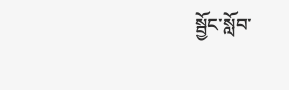སྦྱོང་སློབ་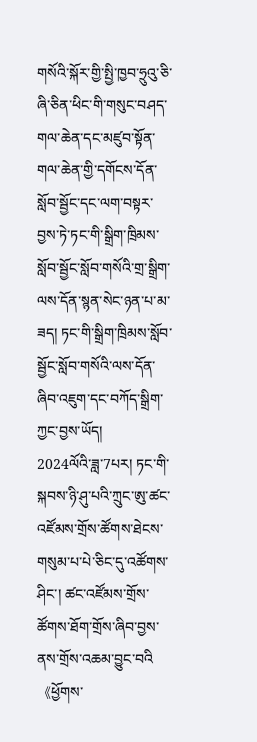གསོའི་སྐོར་གྱི་སྤྱི་ཁྱབ་ཧྲུའུ་ཅི་ཞི་ཅིན་ཕིང་གི་གསུང་བཤད་གལ་ཆེན་དང་མཛུབ་སྟོན་གལ་ཆེན་གྱི་དགོངས་དོན་སློབ་སྦྱོང་དང་ལག་བསྟར་བྱས་ཏེ་ཏང་གི་སྒྲིག་ཁྲིམས་སློབ་སྦྱོང་སློབ་གསོའི་གྲ་སྒྲིག་ལས་དོན་སྙན་སེང་ཉན་པ་མ་ཟད། ཏང་གི་སྒྲིག་ཁྲིམས་སློབ་སྦྱོང་སློབ་གསོའི་ལས་དོན་ཞིབ་འཇུག་དང་བཀོད་སྒྲིག་ཀྱང་བྱས་ཡོད།
2024ལོའི་ཟླ་7པར། ཏང་གི་སྐབས་ཉི་ཤུ་པའི་ཀྲུང་ཨུ་ཚང་འཛོམས་གྲོས་ཚོགས་ཐེངས་གསུམ་པ་པེ་ཅིང་དུ་འཚོགས་ཤིང་། ཚང་འཛོམས་གྲོས་ཚོགས་ཐོག་གྲོས་ཞིབ་བྱས་ནས་གྲོས་འཆམ་བྱུང་བའི《ཕྱོགས་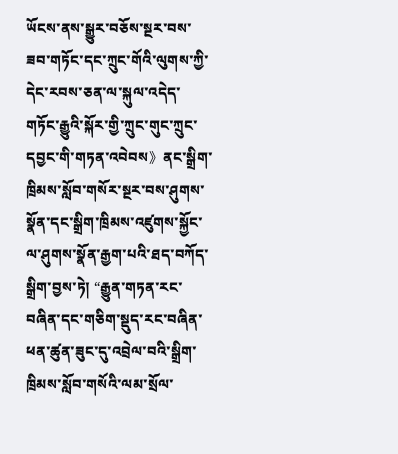ཡོངས་ནས་སྒྱུར་བཅོས་སྔར་བས་ཟབ་གཏོང་དང་ཀྲུང་གོའི་ལུགས་ཀྱི་དེང་རབས་ཅན་ལ་སྐུལ་འདེད་གཏོང་རྒྱུའི་སྐོར་གྱི་ཀྲུང་གུང་ཀྲུང་དབྱང་གི་གཏན་འབེབས》ནང་སྒྲིག་ཁྲིམས་སློབ་གསོར་སྔར་བས་ཤུགས་སྣོན་དང་སྒྲིག་ཁྲིམས་འཛུགས་སྐྱོང་ལ་ཤུགས་སྣོན་རྒྱག་པའི་ཐད་བཀོད་སྒྲིག་བྱས་ཏེ། “རྒྱུན་གཏན་རང་བཞིན་དང་གཅིག་སྡུད་རང་བཞིན་ཕན་ཚུན་ཟུང་དུ་འབྲེལ་བའི་སྒྲིག་ཁྲིམས་སློབ་གསོའི་ལམ་སྲོལ་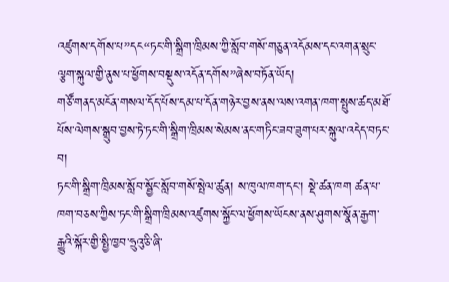འཛུགས་དགོས་པ”དང“ཏང་གི་སྒྲིག་ཁྲིམས་ཀྱི་སློབ་གསོ་གཅུན་འདོམས་དང་འགན་སྲུང་ལྕག་སྐུལ་གྱི་ནུས་པ་ཕྱོགས་བསྡུས་འདོན་དགོས”ཞེས་བཏོན་ཡོད།
གཙོ་གནད་མངོན་གསལ་དོད་པོས་དམ་པ་དོན་གཉེར་བྱས་ནས་ལས་འགན་ཁག་སྤུས་ཚད་མཐོ་པོས་ལེགས་སྒྲུབ་བྱས་ཏེ་ཏང་གི་སྒྲིག་ཁྲིམས་སེམས་ནང་གཏིང་ཟབ་ཟུག་པར་སྐུལ་འདེད་བཏང་བ།
ཏང་གི་སྒྲིག་ཁྲིམས་སློབ་སྦྱོང་སློབ་གསོ་སྤེལ་ཚུན། ས་ཁུལ་ཁག་དང་། སྡེ་ཚན་ཁག ཚན་པ་ཁག་བཅས་ཀྱིས་ཏང་གི་སྒྲིག་ཁྲིམས་འཛུགས་སྐྱོང་ལ་ཕྱོགས་ཡོངས་ནས་ཤུགས་སྣོན་རྒྱག་རྒྱུའི་སྐོར་གྱི་སྤྱི་ཁྱབ་ཧྲུའུ་ཅི་ཞི་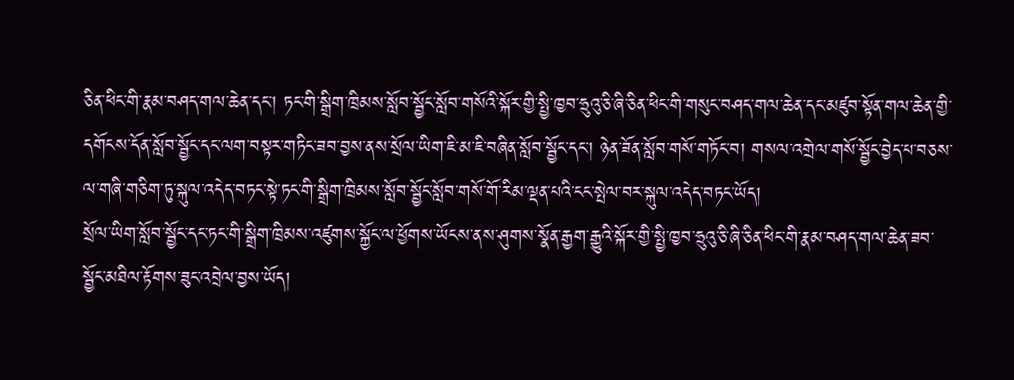ཅིན་ཕིང་གི་རྣམ་བཤད་གལ་ཆེན་དང་། ཏང་གི་སྒྲིག་ཁྲིམས་སློབ་སྦྱོང་སློབ་གསོའི་སྐོར་གྱི་སྤྱི་ཁྱབ་ཧྲུའུ་ཅི་ཞི་ཅིན་ཕིང་གི་གསུང་བཤད་གལ་ཆེན་དང་མཛུབ་སྟོན་གལ་ཆེན་གྱི་དགོངས་དོན་སློབ་སྦྱོང་དང་ལག་བསྟར་གཏིང་ཟབ་བྱས་ནས་སྲོལ་ཡིག་ཇི་མ་ཇི་བཞིན་སློབ་སྦྱོང་དང་། ཉེན་ཟོན་སློབ་གསོ་གཏོང་བ། གསལ་འགྲེལ་གསོ་སྦྱོང་བྱེད་པ་བཅས་ལ་གཞི་གཅིག་ཏུ་སྐུལ་འདེད་བཏང་སྟེ་ཏང་གི་སྒྲིག་ཁྲིམས་སློབ་སྦྱོང་སློབ་གསོ་གོ་རིམ་ལྡན་པའི་ངང་སྤེལ་བར་སྐུལ་འདེད་བཏང་ཡོད།
སྲོལ་ཡིག་སློབ་སྦྱོང་དང་ཏང་གི་སྒྲིག་ཁྲིམས་འཛུགས་སྐྱོང་ལ་ཕྱོགས་ཡོངས་ནས་ཤུགས་སྣོན་རྒྱག་རྒྱུའི་སྐོར་གྱི་སྤྱི་ཁྱབ་ཧྲུའུ་ཅི་ཞི་ཅིན་ཕིང་གི་རྣམ་བཤད་གལ་ཆེན་ཟབ་སྦྱོང་མཐིལ་རྟོགས་ཟུང་འབྲེལ་བྱས་ཡོད།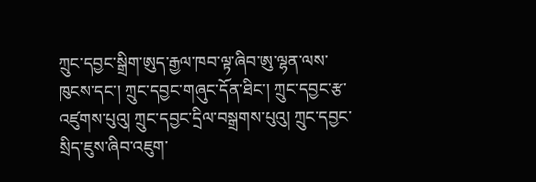ཀྲུང་དབྱང་སྒྲིག་ཨུད་རྒྱལ་ཁབ་ལྟ་ཞིབ་ཨུ་ལྷན་ལས་ཁུངས་དང་། ཀྲུང་དབྱང་གཞུང་དོན་ཐིང་། ཀྲུང་དབྱང་རྩ་འཛུགས་པུའུ། ཀྲུང་དབྱང་དྲིལ་བསྒྲགས་པུའུ། ཀྲུང་དབྱང་སྲིད་ཇུས་ཞིབ་འཇུག་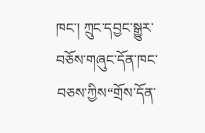ཁང་། ཀྲུང་དབྱང་སྒྱུར་བཅོས་གཞུང་དོན་ཁང་བཅས་ཀྱིས“གྲོས་དོན་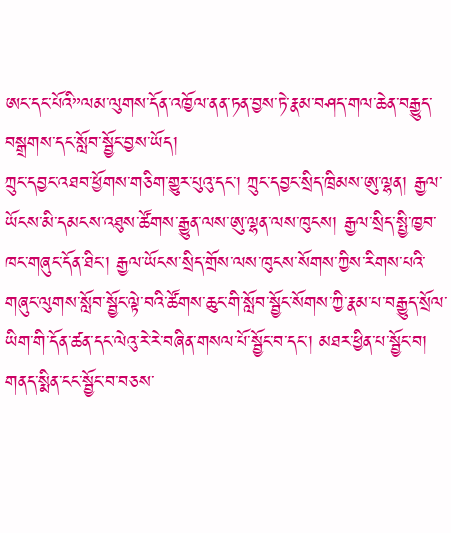ཨང་དང་པོའི”ལམ་ལུགས་དོན་འཁྱོལ་ནན་ཏན་བྱས་ཏེ་རྣམ་བཤད་གལ་ཆེན་བརྒྱུད་བསྒྲགས་དང་སློབ་སྦྱོང་བྱས་ཡོད།
ཀྲུང་དབྱང་འཐབ་ཕྱོགས་གཅིག་གྱུར་པུའུ་དང་། ཀྲུང་དབྱང་སྲིད་ཁྲིམས་ཨུ་ལྷན། རྒྱལ་ཡོངས་མི་དམངས་འཐུས་ཚོགས་རྒྱུན་ལས་ཨུ་ལྷན་ལས་ཁུངས། རྒྱལ་སྲིད་སྤྱི་ཁྱབ་ཁང་གཞུང་དོན་ཐིང་། རྒྱལ་ཡོངས་སྲིད་གྲོས་ལས་ཁུངས་སོགས་ཀྱིས་རིགས་པའི་གཞུང་ལུགས་སློབ་སྦྱོང་ལྟེ་བའི་ཚོགས་ཆུང་གི་སློབ་སྦྱོང་སོགས་ཀྱི་རྣམ་པ་བརྒྱུད་སྲོལ་ཡིག་གི་དོན་ཚན་དང་ལེའུ་རེ་རེ་བཞིན་གསལ་པོ་སྦྱོང་བ་དང་། མཐར་ཕྱིན་པ་སྦྱོང་བ། གནད་སྨིན་ངང་སྦྱོང་བ་བཅས་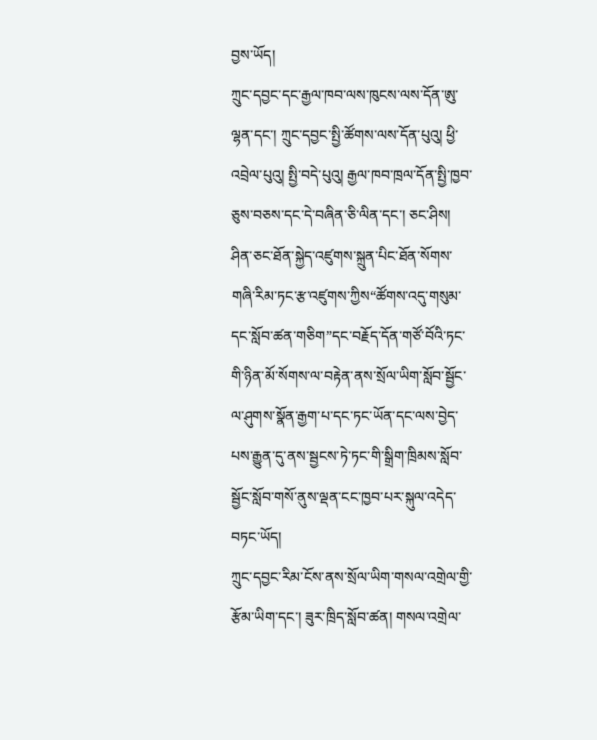བྱས་ཡོད།
ཀྲུང་དབྱང་དང་རྒྱལ་ཁབ་ལས་ཁུངས་ལས་དོན་ཨུ་ལྷན་དང་། ཀྲུང་དབྱང་སྤྱི་ཚོགས་ལས་དོན་པུའུ། ཕྱི་འབྲེལ་པུའུ། སྤྱི་བདེ་པུའུ། རྒྱལ་ཁབ་ཁྲལ་དོན་སྤྱི་ཁྱབ་ཅུས་བཅས་དང་དེ་བཞིན་ཅི་ལིན་དང་། ཅང་ཤིས། ཤིན་ཅང་ཐོན་སྐྱེད་འཛུགས་སྐྲུན་པིང་ཐོན་སོགས་གཞི་རིམ་ཏང་རྩ་འཛུགས་ཀྱིས“ཚོགས་འདུ་གསུམ་དང་སློབ་ཚན་གཅིག”དང་བརྗོད་དོན་གཙོ་བོའི་ཏང་གི་ཉིན་མོ་སོགས་ལ་བརྟེན་ནས་སྲོལ་ཡིག་སློབ་སྦྱོང་ལ་ཤུགས་སྣོན་རྒྱག་པ་དང་ཏང་ཡོན་དང་ལས་བྱེད་པས་རྒྱུན་དུ་ནས་སྦྱངས་ཏེ་ཏང་གི་སྒྲིག་ཁྲིམས་སློབ་སྦྱོང་སློབ་གསོ་ནུས་ལྡན་ངང་ཁྱབ་པར་སྐུལ་འདེད་བཏང་ཡོད།
ཀྲུང་དབྱང་རིམ་ངོས་ནས་སྲོལ་ཡིག་གསལ་འགྲེལ་གྱི་རྩོམ་ཡིག་དང་། ཟུར་ཁྲིད་སློབ་ཚན། གསལ་འགྲེལ་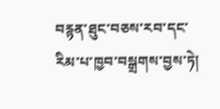བརྙན་ཐུང་བཅས་རབ་དང་རིམ་པ་ཁྱབ་བསྒྲགས་བྱས་ཏེ།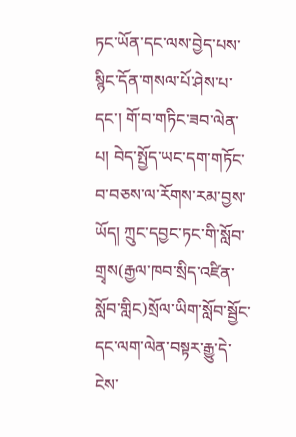ཏང་ཡོན་དང་ལས་བྱེད་པས་སྙིང་དོན་གསལ་པོ་ཤེས་པ་དང་། གོ་བ་གཏིང་ཟབ་ལེན་པ། བེད་སྤྱོད་ཡང་དག་གཏོང་བ་བཅས་ལ་རོགས་རམ་བྱས་ཡོད། ཀྲུང་དབྱང་ཏང་གི་སློབ་གྲྭས(རྒྱལ་ཁབ་སྲིད་འཛིན་སློབ་གླིང)སྲོལ་ཡིག་སློབ་སྦྱོང་དང་ལག་ལེན་བསྟར་རྒྱུ་དེ་ངེས་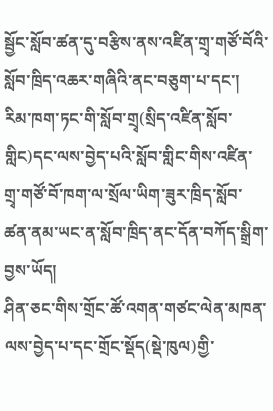སྦྱོང་སློབ་ཚན་དུ་བརྩིས་ནས་འཛིན་གྲྭ་གཙོ་བོའི་སློབ་ཁྲིད་འཆར་གཞིའི་ནང་བཅུག་པ་དང་། རིམ་ཁག་ཏང་གི་སློབ་གྲྭ(སྲིད་འཛིན་སློབ་གླིང)དང་ལས་བྱེད་པའི་སློབ་གླིང་གིས་འཛིན་གྲྭ་གཙོ་བོ་ཁག་ལ་སྲོལ་ཡིག་ཟུར་ཁྲིད་སློབ་ཚན་ནམ་ཡང་ན་སློབ་ཁྲིད་ནང་དོན་བཀོད་སྒྲིག་བྱས་ཡོད།
ཤིན་ཅང་གིས་གྲོང་ཚོ་འགན་གཙང་ལེན་མཁན་ལས་བྱེད་པ་དང་གྲོང་སྡོད(སྡེ་ཁུལ)གྱི་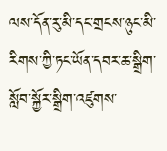ལས་དོན་རུ་མི་དང་གྲངས་ཉུང་མི་རིགས་ཀྱི་ཏང་ཡོན་དབར་ཆ་སྒྲིག་སློབ་སྐྱོར་སྒྲིག་འཛུགས་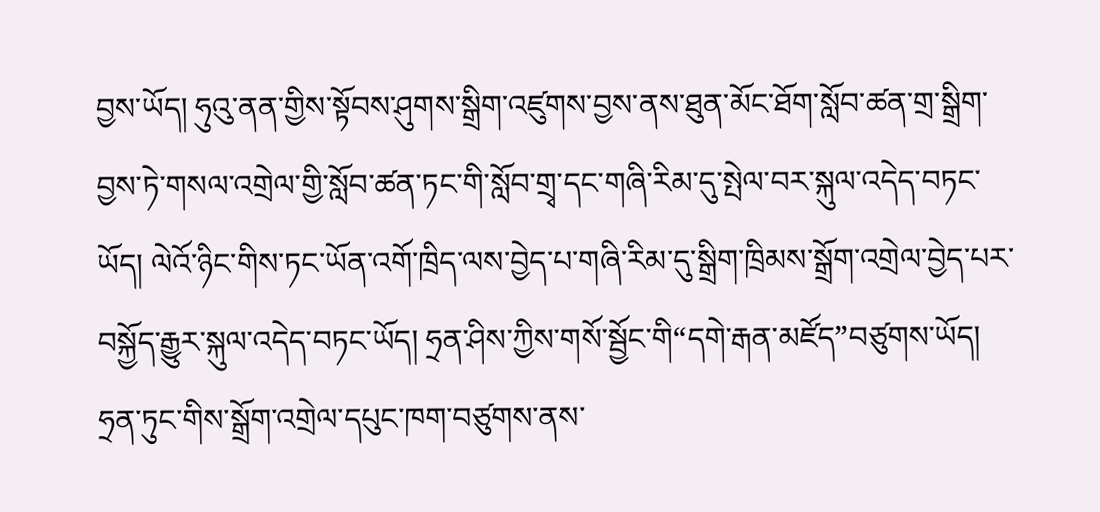བྱས་ཡོད། ཧུའུ་ནན་གྱིས་སྟོབས་ཤུགས་སྒྲིག་འཛུགས་བྱས་ནས་ཐུན་མོང་ཐོག་སློབ་ཚན་གྲ་སྒྲིག་བྱས་ཏེ་གསལ་འགྲེལ་གྱི་སློབ་ཚན་ཏང་གི་སློབ་གྲྭ་དང་གཞི་རིམ་དུ་སྤེལ་བར་སྐུལ་འདེད་བཏང་ཡོད། ལེའོ་ཉིང་གིས་ཏང་ཡོན་འགོ་ཁྲིད་ལས་བྱེད་པ་གཞི་རིམ་དུ་སྒྲིག་ཁྲིམས་སྒྲོག་འགྲེལ་བྱེད་པར་བསྐྱོད་རྒྱུར་སྐུལ་འདེད་བཏང་ཡོད། ཧྲན་ཤིས་ཀྱིས་གསོ་སྦྱོང་གི“དགེ་རྒན་མཛོད”བཙུགས་ཡོད། ཧྲན་ཏུང་གིས་སྒྲོག་འགྲེལ་དཔུང་ཁག་བཙུགས་ནས་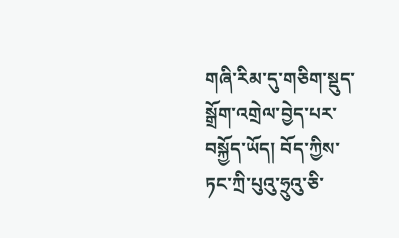གཞི་རིམ་དུ་གཅིག་སྡུད་སྒྲོག་འགྲེལ་བྱེད་པར་བསྐྱོད་ཡོད། བོད་ཀྱིས་ཏང་ཀྲི་པུའུ་ཧྲུའུ་ཅི་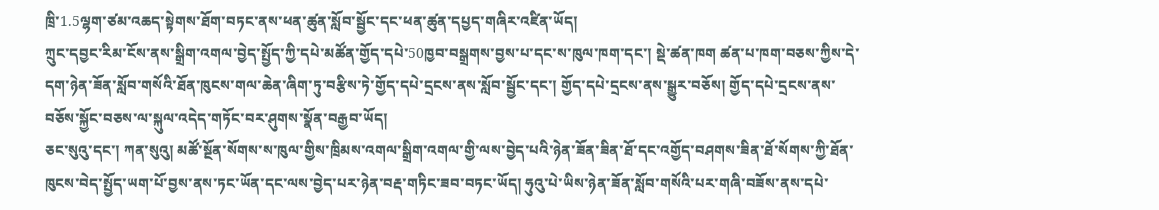ཁྲི་1.5ལྷག་ཙམ་འཆད་སྟེགས་ཐོག་བཏང་ནས་ཕན་ཚུན་སློབ་སྦྱོང་དང་ཕན་ཚུན་དཔྱད་གཞིར་འཛིན་ཡོད།
ཀྲུང་དབྱང་རིམ་ངོས་ནས་སྒྲིག་འགལ་བྱེད་སྤྱོད་ཀྱི་དཔེ་མཚོན་གྱོད་དཔེ་50ཁྱབ་བསྒྲགས་བྱས་པ་དང་ས་ཁུལ་ཁག་དང་། སྡེ་ཚན་ཁག ཚན་པ་ཁག་བཅས་ཀྱིས་དེ་དག་ཉེན་ཟོན་སློབ་གསོའི་ཐོན་ཁུངས་གལ་ཆེན་ཞིག་ཏུ་བརྩིས་ཏེ་གྱོད་དཔེ་དྲངས་ནས་སློབ་སྦྱོང་དང་། གྱོད་དཔེ་དྲངས་ནས་སྒྱུར་བཅོས། གྱོད་དཔེ་དྲངས་ནས་བཅོས་སྐྱོང་བཅས་ལ་སྐུལ་འདེད་གཏོང་བར་ཤུགས་སྣོན་བརྒྱབ་ཡོད།
ཅང་སུའུ་དང་། ཀན་སུའུ། མཚོ་སྔོན་སོགས་ས་ཁུལ་གྱིས་ཁྲིམས་འགལ་སྒྲིག་འགལ་གྱི་ལས་བྱེད་པའི་ཉེན་ཟོན་ཟིན་ཐོ་དང་འགྱོད་བཤགས་ཟིན་ཐོ་སོགས་ཀྱི་ཐོན་ཁུངས་བེད་སྤྱོད་ཡག་པོ་བྱས་ནས་ཏང་ཡོན་དང་ལས་བྱེད་པར་ཉེན་བརྡ་གཏིང་ཟབ་བཏང་ཡོད། ཧུའུ་པེ་ཡིས་ཉེན་ཟོན་སློབ་གསོའི་པར་གཞི་བཟོས་ནས་དཔེ་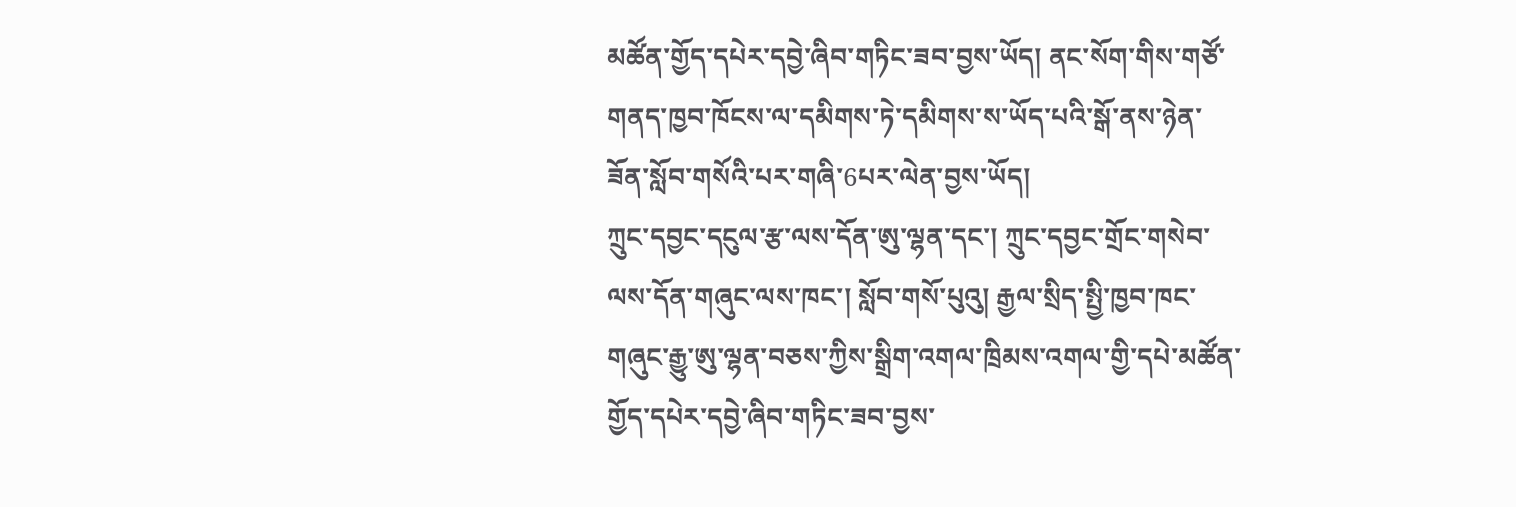མཚོན་གྱོད་དཔེར་དབྱེ་ཞིབ་གཏིང་ཟབ་བྱས་ཡོད། ནང་སོག་གིས་གཙོ་གནད་ཁྱབ་ཁོངས་ལ་དམིགས་ཏེ་དམིགས་ས་ཡོད་པའི་སྒོ་ནས་ཉེན་ཟོན་སློབ་གསོའི་པར་གཞི་6པར་ལེན་བྱས་ཡོད།
ཀྲུང་དབྱང་དངུལ་རྩ་ལས་དོན་ཨུ་ལྷན་དང་། ཀྲུང་དབྱང་གྲོང་གསེབ་ལས་དོན་གཞུང་ལས་ཁང་། སློབ་གསོ་པུའུ། རྒྱལ་སྲིད་སྤྱི་ཁྱབ་ཁང་གཞུང་རྒྱུ་ཨུ་ལྷན་བཅས་ཀྱིས་སྒྲིག་འགལ་ཁྲིམས་འགལ་གྱི་དཔེ་མཚོན་གྱོད་དཔེར་དབྱེ་ཞིབ་གཏིང་ཟབ་བྱས་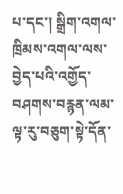པ་དང་། སྒྲིག་འགལ་ཁྲིམས་འགལ་ལས་བྱེད་པའི་འགྱོད་བཤགས་བརྙན་ལམ་ལྟ་རུ་བཅུག་སྟེ་དོན་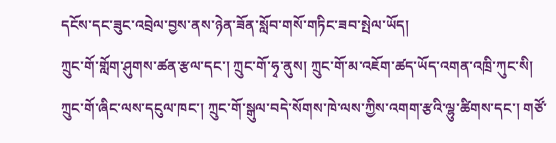དངོས་དང་ཟུང་འབྲེལ་བྱས་ནས་ཉེན་ཟོན་སློབ་གསོ་གཏིང་ཟབ་སྤེལ་ཡོད།
ཀྲུང་གོ་གློག་ཤུགས་ཚན་རྩལ་དང་། ཀྲུང་གོ་ཧྭ་ནུས། ཀྲུང་གོ་མ་འཇོག་ཚད་ཡོད་འགན་འཁྲི་ཀུང་སི། ཀྲུང་གོ་ཞིང་ལས་དངུལ་ཁང་། ཀྲུང་གོ་སྒུལ་བདེ་སོགས་ཁེ་ལས་ཀྱིས་འགག་རྩའི་ལྷུ་ཚིགས་དང་། གཙོ་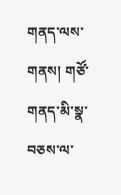གནད་ལས་གནས། གཙོ་གནད་མི་སྣ་བཅས་ལ་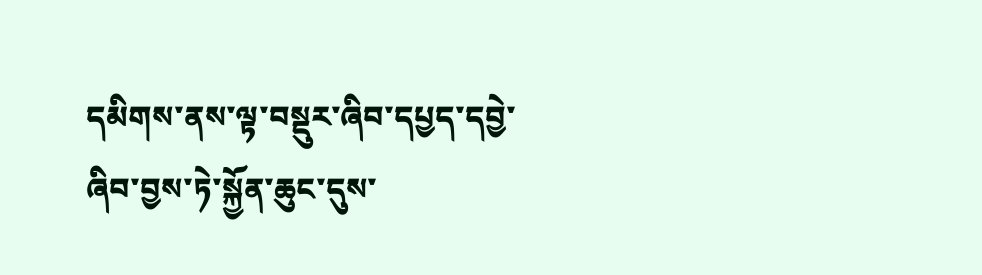དམིགས་ནས་ལྟ་བསྡུར་ཞིབ་དཔྱད་དབྱེ་ཞིབ་བྱས་ཏེ་སྐྱོན་ཆུང་དུས་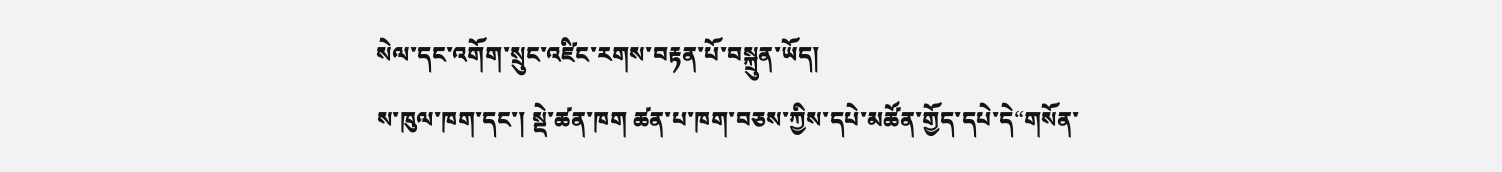སེལ་དང་འགོག་སྲུང་འཛིང་རགས་བརྟན་པོ་བསྐྲུན་ཡོད།
ས་ཁུལ་ཁག་དང་། སྡེ་ཚན་ཁག ཚན་པ་ཁག་བཅས་ཀྱིས་དཔེ་མཚོན་གྱོད་དཔེ་དེ“གསོན་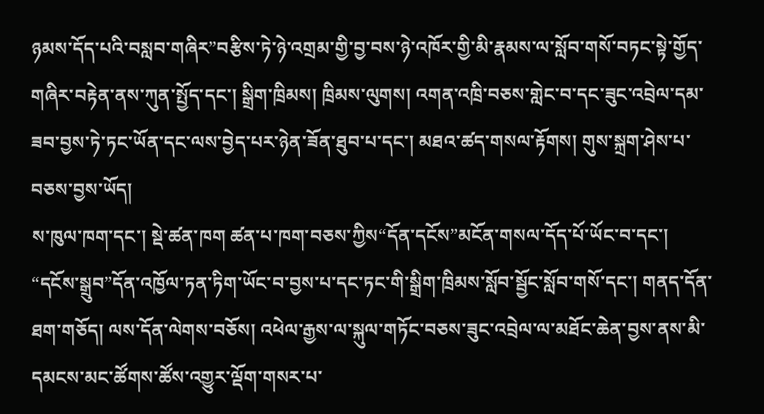ཉམས་དོད་པའི་བསླབ་གཞིར”བརྩིས་ཏེ་ཉེ་འགྲམ་གྱི་བྱ་བས་ཉེ་འཁོར་གྱི་མི་རྣམས་ལ་སློབ་གསོ་བཏང་སྟེ་གྱོད་གཞིར་བརྟེན་ནས་ཀུན་སྤྱོད་དང་། སྒྲིག་ཁྲིམས། ཁྲིམས་ལུགས། འགན་འཁྲི་བཅས་གླེང་བ་དང་ཟུང་འབྲེལ་དམ་ཟབ་བྱས་ཏེ་ཏང་ཡོན་དང་ལས་བྱེད་པར་ཉེན་ཟོན་ཐུབ་པ་དང་། མཐའ་ཚད་གསལ་རྟོགས། གུས་སྐྲག་ཤེས་པ་བཅས་བྱས་ཡོད།
ས་ཁུལ་ཁག་དང་། སྡེ་ཚན་ཁག ཚན་པ་ཁག་བཅས་ཀྱིས“དོན་དངོས”མངོན་གསལ་དོད་པོ་ཡོང་བ་དང་། “དངོས་སྒྲུབ”དོན་འཁྱོལ་ཏན་ཏིག་ཡོང་བ་བྱས་པ་དང་ཏང་གི་སྒྲིག་ཁྲིམས་སློབ་སྦྱོང་སློབ་གསོ་དང་། གནད་དོན་ཐག་གཅོད། ལས་དོན་ལེགས་བཅོས། འཕེལ་རྒྱས་ལ་སྐུལ་གཏོང་བཅས་ཟུང་འབྲེལ་ལ་མཐོང་ཆེན་བྱས་ནས་མི་དམངས་མང་ཚོགས་ཚོས་འགྱུར་ལྡོག་གསར་པ་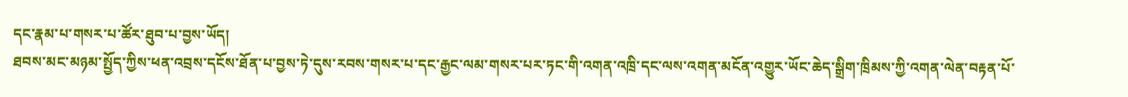དང་རྣམ་པ་གསར་པ་ཚོར་ཐུབ་པ་བྱས་ཡོད།
ཐབས་མང་མཉམ་སྤྱོད་ཀྱིས་ཕན་འབྲས་དངོས་ཐོན་པ་བྱས་ཏེ་དུས་རབས་གསར་པ་དང་རྒྱང་ལམ་གསར་པར་ཏང་གི་འགན་འཁྲི་དང་ལས་འགན་མངོན་འགྱུར་ཡོང་ཆེད་སྒྲིག་ཁྲིམས་ཀྱི་འགན་ལེན་བརྟན་པོ་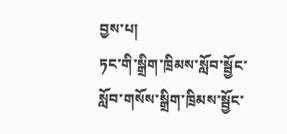བྱས་པ།
ཏང་གི་སྒྲིག་ཁྲིམས་སློབ་སྦྱོང་སློབ་གསོས་སྒྲིག་ཁྲིམས་སྦྱོང་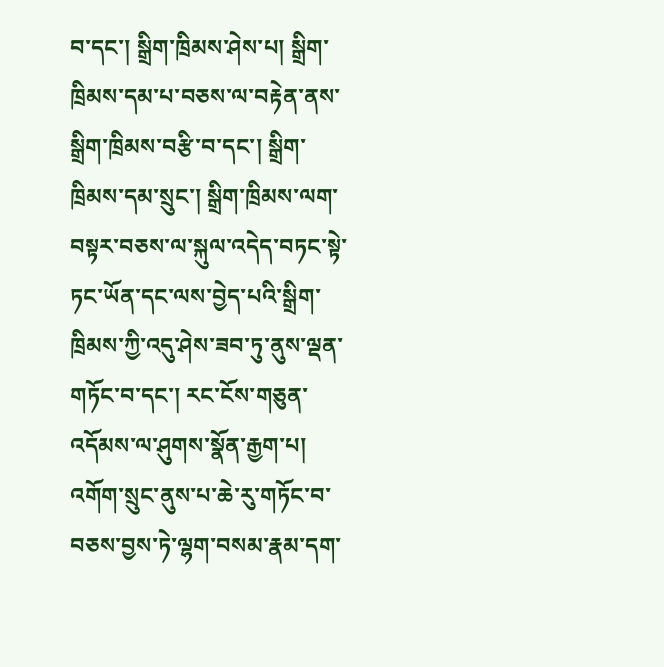བ་དང་། སྒྲིག་ཁྲིམས་ཤེས་པ། སྒྲིག་ཁྲིམས་དམ་པ་བཅས་ལ་བརྟེན་ནས་སྒྲིག་ཁྲིམས་བརྩི་བ་དང་། སྒྲིག་ཁྲིམས་དམ་སྲུང་། སྒྲིག་ཁྲིམས་ལག་བསྟར་བཅས་ལ་སྐུལ་འདེད་བཏང་སྟེ་ཏང་ཡོན་དང་ལས་བྱེད་པའི་སྒྲིག་ཁྲིམས་ཀྱི་འདུ་ཤེས་ཟབ་ཏུ་ནུས་ལྡན་གཏོང་བ་དང་། རང་ངོས་གཅུན་འདོམས་ལ་ཤུགས་སྣོན་རྒྱག་པ། འགོག་སྲུང་ནུས་པ་ཆེ་རུ་གཏོང་བ་བཅས་བྱས་ཏེ་ལྷག་བསམ་རྣམ་དག་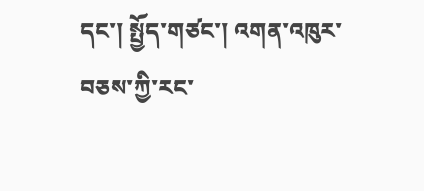དང་། སྤྱོད་གཙང་། འགན་འཁུར་བཅས་ཀྱི་རང་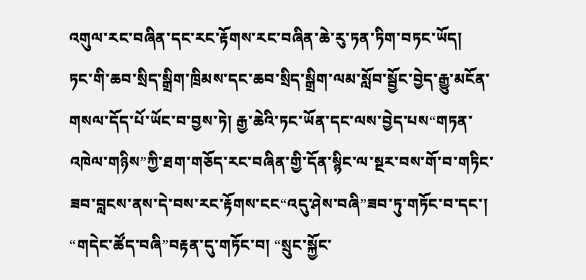འགུལ་རང་བཞིན་དང་རང་རྟོགས་རང་བཞིན་ཆེ་རུ་ཏན་ཏིག་བཏང་ཡོད།
ཏང་གི་ཆབ་སྲིད་སྒྲིག་ཁྲིམས་དང་ཆབ་སྲིད་སྒྲིག་ལམ་སློབ་སྦྱོང་བྱེད་རྒྱུ་མངོན་གསལ་དོད་པོ་ཡོང་བ་བྱས་ཏེ། རྒྱ་ཆེའི་ཏང་ཡོན་དང་ལས་བྱེད་པས“གཏན་འཁེལ་གཉིས”ཀྱི་ཐག་གཅོད་རང་བཞིན་གྱི་དོན་སྙིང་ལ་སྔར་བས་གོ་བ་གཏིང་ཟབ་བླངས་ནས་དེ་བས་རང་རྟོགས་ངང“འདུ་ཤེས་བཞི”ཟབ་ཏུ་གཏོང་བ་དང་། “གདེང་ཚོད་བཞི”བརྟན་དུ་གཏོང་བ། “སྲུང་སྐྱོང་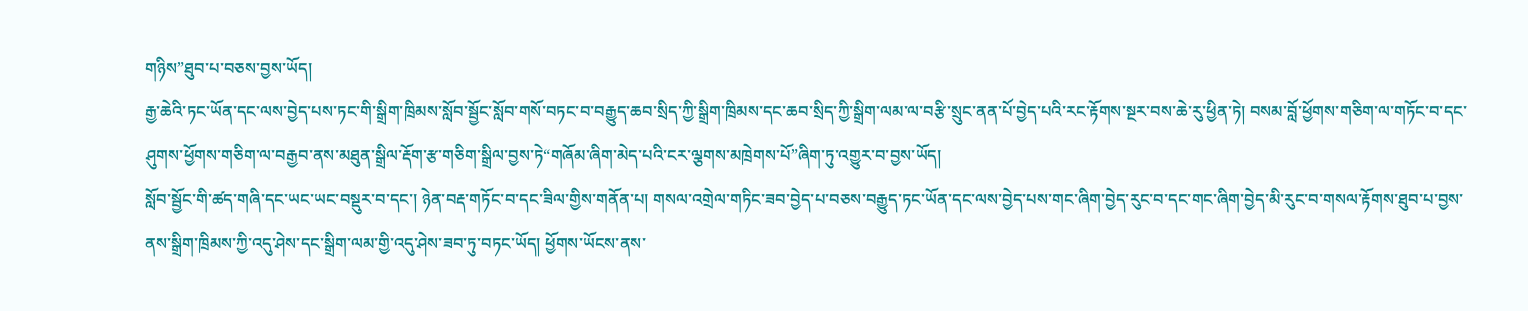གཉིས”ཐུབ་པ་བཅས་བྱས་ཡོད།
རྒྱ་ཆེའི་ཏང་ཡོན་དང་ལས་བྱེད་པས་ཏང་གི་སྒྲིག་ཁྲིམས་སློབ་སྦྱོང་སློབ་གསོ་བཏང་བ་བརྒྱུད་ཆབ་སྲིད་ཀྱི་སྒྲིག་ཁྲིམས་དང་ཆབ་སྲིད་ཀྱི་སྒྲིག་ལམ་ལ་བརྩི་སྲུང་ནན་པོ་བྱེད་པའི་རང་རྟོགས་སྔར་བས་ཆེ་རུ་ཕྱིན་ཏེ། བསམ་བློ་ཕྱོགས་གཅིག་ལ་གཏོང་བ་དང་ཤུགས་ཕྱོགས་གཅིག་ལ་བརྒྱབ་ནས་མཐུན་སྒྲིལ་རྡོག་རྩ་གཅིག་སྒྲིལ་བྱས་ཏེ“གཞོམ་ཞིག་མེད་པའི་ངར་ལྕགས་མཁྲེགས་པོ”ཞིག་ཏུ་འགྱུར་བ་བྱས་ཡོད།
སློབ་སྦྱོང་གི་ཚད་གཞི་དང་ཡང་ཡང་བསྡུར་བ་དང་། ཉེན་བརྡ་གཏོང་བ་དང་ཟིལ་གྱིས་གནོན་པ། གསལ་འགྲེལ་གཏིང་ཟབ་བྱེད་པ་བཅས་བརྒྱུད་ཏང་ཡོན་དང་ལས་བྱེད་པས་གང་ཞིག་བྱེད་རུང་བ་དང་གང་ཞིག་བྱེད་མི་རུང་བ་གསལ་རྟོགས་ཐུབ་པ་བྱས་ནས་སྒྲིག་ཁྲིམས་ཀྱི་འདུ་ཤེས་དང་སྒྲིག་ལམ་གྱི་འདུ་ཤེས་ཟབ་ཏུ་བཏང་ཡོད། ཕྱོགས་ཡོངས་ནས་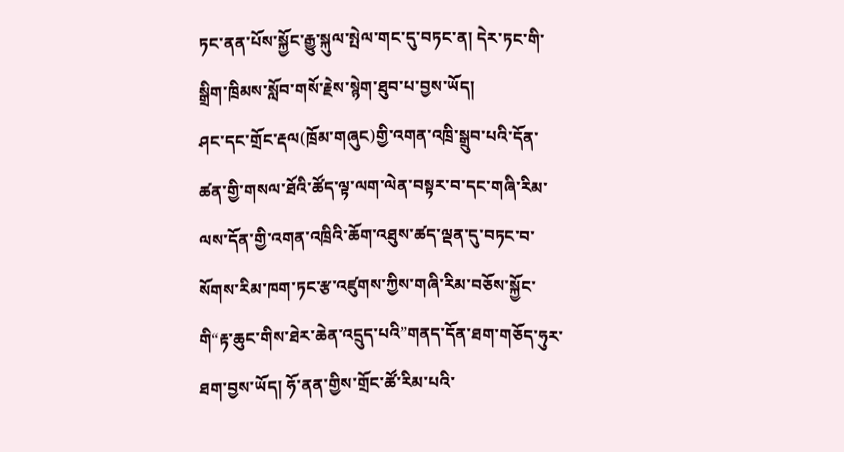ཏང་ནན་པོས་སྐྱོང་རྒྱུ་སྐུལ་སྤེལ་གང་དུ་བཏང་ན། དེར་ཏང་གི་སྒྲིག་ཁྲིམས་སློབ་གསོ་རྗེས་སྙེག་ཐུབ་པ་བྱས་ཡོད།
ཤང་དང་གྲོང་རྡལ(ཁྲོམ་གཞུང)གྱི་འགན་འཁྲི་སྒྲུབ་པའི་དོན་ཚན་གྱི་གསལ་ཐོའི་ཚོད་ལྟ་ལག་ལེན་བསྟར་བ་དང་གཞི་རིམ་ལས་དོན་གྱི་འགན་འཁྲིའི་ཆོག་འཐུས་ཚད་ལྡན་དུ་བཏང་བ་སོགས་རིམ་ཁག་ཏང་རྩ་འཛུགས་ཀྱིས་གཞི་རིམ་བཅོས་སྐྱོང་གི“རྟ་ཆུང་གིས་ཐེར་ཆེན་འདྲུད་པའི”གནད་དོན་ཐག་གཅོད་ཧུར་ཐག་བྱས་ཡོད། ཧོ་ནན་གྱིས་གྲོང་ཚོ་རིམ་པའི་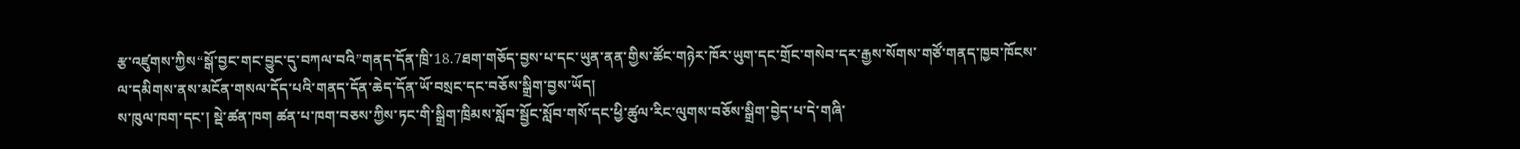རྩ་འཛུགས་ཀྱིས“སྒོ་བྱང་གང་བྱུང་དུ་བཀལ་བའི”གནད་དོན་ཁྲི་18.7ཐག་གཅོད་བྱས་པ་དང་ཡུན་ནན་གྱིས་ཚོང་གཉེར་ཁོར་ཡུག་དང་གྲོང་གསེབ་དར་རྒྱས་སོགས་གཙོ་གནད་ཁྱབ་ཁོངས་ལ་དམིགས་ནས་མངོན་གསལ་དོད་པའི་གནད་དོན་ཆེད་དོན་ཡོ་བསྲང་དང་བཅོས་སྒྲིག་བྱས་ཡོད།
ས་ཁུལ་ཁག་དང་། སྡེ་ཚན་ཁག ཚན་པ་ཁག་བཅས་ཀྱིས་ཏང་གི་སྒྲིག་ཁྲིམས་སློབ་སྦྱོང་སློབ་གསོ་དང་ཕྱི་ཚུལ་རིང་ལུགས་བཅོས་སྒྲིག་བྱེད་པ་དེ་གཞི་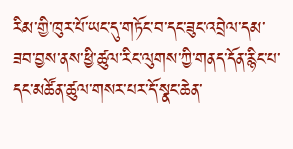རིམ་གྱི་ཁུར་པོ་ཡང་དུ་གཏོང་བ་དང་ཟུང་འབྲེལ་དམ་ཟབ་བྱས་ནས་ཕྱི་ཚུལ་རིང་ལུགས་ཀྱི་གནད་དོན་རྙིང་པ་དང་མཚོན་ཚུལ་གསར་པར་དོ་སྣང་ཆེན་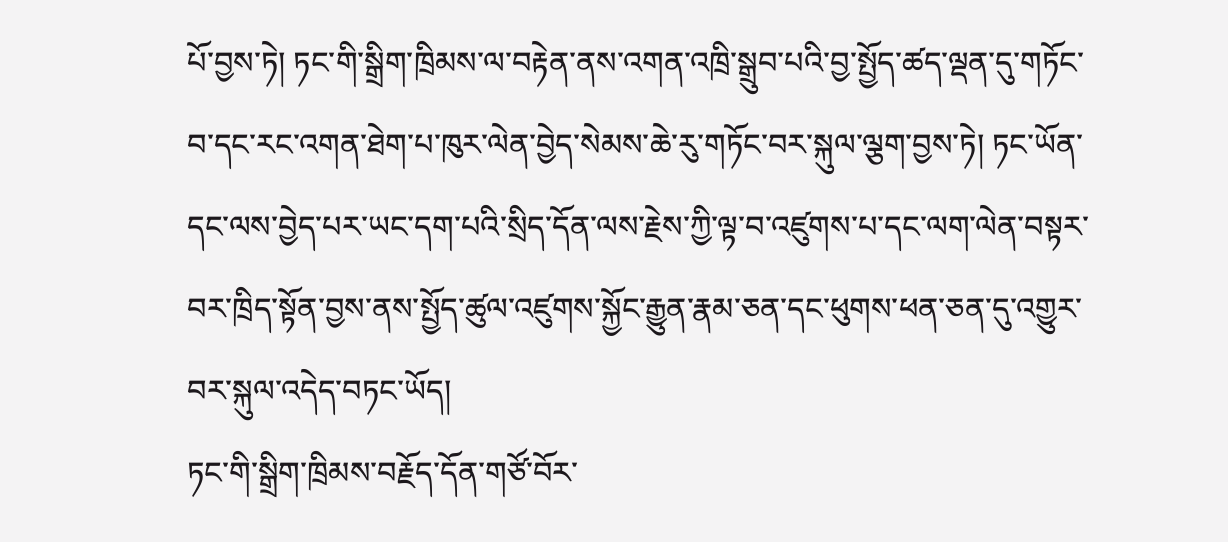པོ་བྱས་ཏེ། ཏང་གི་སྒྲིག་ཁྲིམས་ལ་བརྟེན་ནས་འགན་འཁྲི་སྒྲུབ་པའི་བྱ་སྤྱོད་ཚད་ལྡན་དུ་གཏོང་བ་དང་རང་འགན་ཐེག་པ་ཁུར་ལེན་བྱེད་སེམས་ཆེ་རུ་གཏོང་བར་སྐུལ་ལྕག་བྱས་ཏེ། ཏང་ཡོན་དང་ལས་བྱེད་པར་ཡང་དག་པའི་སྲིད་དོན་ལས་རྗེས་ཀྱི་ལྟ་བ་འཛུགས་པ་དང་ལག་ལེན་བསྟར་བར་ཁྲིད་སྟོན་བྱས་ནས་སྤྱོད་ཚུལ་འཛུགས་སྐྱོང་རྒྱུན་རྣམ་ཅན་དང་ཕུགས་ཕན་ཅན་དུ་འགྱུར་བར་སྐུལ་འདེད་བཏང་ཡོད།
ཏང་གི་སྒྲིག་ཁྲིམས་བརྗོད་དོན་གཙོ་བོར་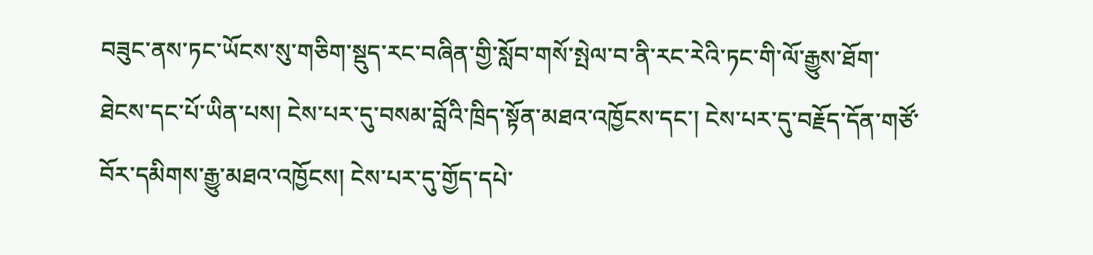བཟུང་ནས་ཏང་ཡོངས་སུ་གཅིག་སྡུད་རང་བཞིན་གྱི་སློབ་གསོ་སྤེལ་བ་ནི་རང་རེའི་ཏང་གི་ལོ་རྒྱུས་ཐོག་ཐེངས་དང་པོ་ཡིན་པས། ངེས་པར་དུ་བསམ་བློའི་ཁྲིད་སྟོན་མཐའ་འཁྱོངས་དང་། ངེས་པར་དུ་བརྗོད་དོན་གཙོ་བོར་དམིགས་རྒྱུ་མཐའ་འཁྱོངས། ངེས་པར་དུ་གྱོད་དཔེ་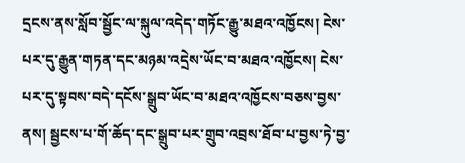དྲངས་ནས་སློབ་སྦྱོང་ལ་སྐུལ་འདེད་གཏོང་རྒྱུ་མཐའ་འཁྱོངས། ངེས་པར་དུ་རྒྱུན་གཏན་དང་མཉམ་འདྲེས་ཡོང་བ་མཐའ་འཁྱོངས། ངེས་པར་དུ་སྟབས་བདེ་དངོས་སྒྲུབ་ཡོང་བ་མཐའ་འཁྱོངས་བཅས་བྱས་ནས། སྦྱངས་པ་གོ་ཆོད་དང་སྒྲུབ་པར་གྲུབ་འབྲས་ཐོབ་པ་བྱས་ཏེ་བྱ་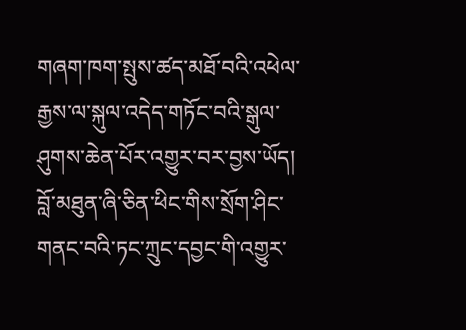གཞག་ཁག་སྤུས་ཚད་མཐོ་བའི་འཕེལ་རྒྱས་ལ་སྐུལ་འདེད་གཏོང་བའི་སྒུལ་ཤུགས་ཆེན་པོར་འགྱུར་བར་བྱས་ཡོད།
བློ་མཐུན་ཞི་ཅིན་ཕིང་གིས་སྲོག་ཤིང་གནང་བའི་ཏང་ཀྲུང་དབྱང་གི་འགྱུར་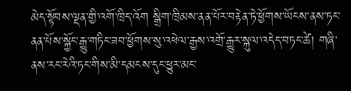མེད་སྟོབས་ལྡན་གྱི་འགོ་ཁྲིད་འོག སྒྲིག་ཁྲིམས་ནན་པོར་བརྟེན་ཏེ་ཕྱོགས་ཡོངས་ནས་ཏང་ནན་པོས་སྐྱོང་རྒྱུ་གཏིང་ཟབ་ཕྱོགས་སུ་འཕེལ་རྒྱས་འགྲོ་རྒྱུར་སྐུལ་འདེད་བཏང་ཚེ། གཞི་ནས་རང་རེའི་ཏང་གིས་མི་དམངས་དུང་ཕྱུར་མང་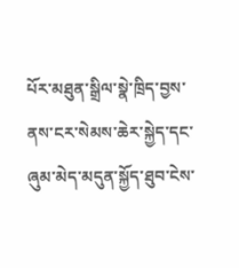པོར་མཐུན་སྒྲིལ་སྣེ་ཁྲིད་བྱས་ནས་ངར་སེམས་ཆེར་སྐྱེད་དང་ཞུམ་མེད་མདུན་སྐྱོད་ཐུབ་ངེས་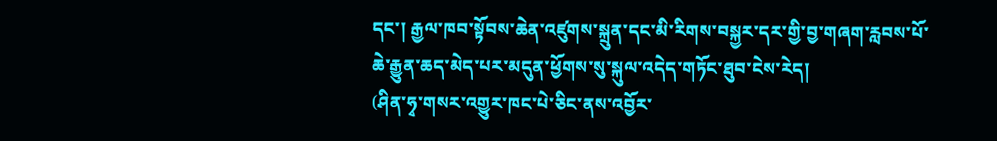དང་། རྒྱལ་ཁབ་སྟོབས་ཆེན་འཛུགས་སྐྲུན་དང་མི་རིགས་བསྐྱར་དར་གྱི་བྱ་གཞག་རླབས་པོ་ཆེ་རྒྱུན་ཆད་མེད་པར་མདུན་ཕྱོགས་སུ་སྐུལ་འདེད་གཏོང་ཐུབ་ངེས་རེད།
(ཤིན་ཧྭ་གསར་འགྱུར་ཁང་པེ་ཅིང་ནས་འབྱོར་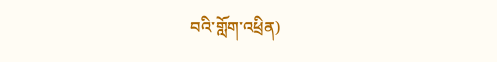བའི་གློག་འཕྲིན)